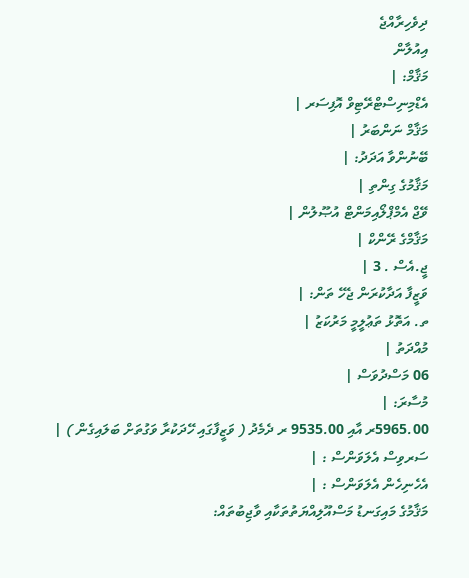ދިވެހިރާއްޖެ
އިއުލާން
މަޤާމް: |
އެޑްމިނިސްޓްރޭޓިވް އޮފިސަރ |
މަޤާމް ނަންބަރު |
ބޭނުންވާ އަދަދު: |
މަޤާމުގެ ގިންތި |
ވޭޖް އެމްޕްލޯއިމަންޓް އުޞޫލުން |
މަޤާމްގެ ރޭންކް |
ޖީ.އެސް . 3 |
ވަޒީފާ އަދާކުރަން ޖެހޭ ތަން: |
ތ. އަތޮޅު ތަޢުލީމީ މަރުކަޒު |
މުއްދަތު |
06 މަސްދުވަސް |
މުސާރަ: |
5965.00ރ އާއި 9535.00 ރ ދެމެދު ( ވަޒީފާގައި ހޭދަކުރާ ވަގުތަށް ބަލައިގެން ) |
ސަރވިސް އެލަވަންސް : |
އެހެނިހެން އެލަވަންސް : |
މަޤާމުގެ މައިގަނޑު މަސްއޫލިއްޔަތުތަކާއި ވާޖިބުތައް: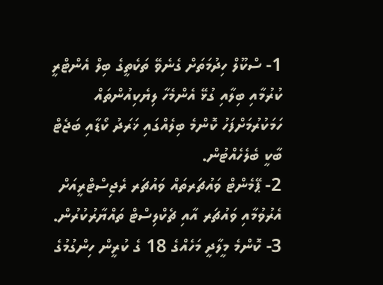1- ސްކޫލް ހިދުމަތަށް ގެނެވޭ ތަކެތީގެ ބިލް އެންޓްރީ ކުރުމާއި ބިލާއި ގުޅޭ އެންމެހާ ލިޔެކިއުންތައް ހަމަކުރުމަށްފަހު ކޮންމެ ބިލެއްގައި ޚަރަދު ކޯޑާއި ބަޖެޓް ބާކީ ބެލެހެއްޓުން.
2- ޕޭމެންޓް ވައުޗަރތައް ވައުޗަރ ރެޖިސްޓްރީއަށް އެރުވުމާއި ވައުޗަރ އާއި ޗެކްލިސްޓް ތައްޔާރުކުރުން.
3- ކޮންމެ މީލާދީ މަހެއްގެ 18 ގެ ކުރީން ހިންގުމުގެ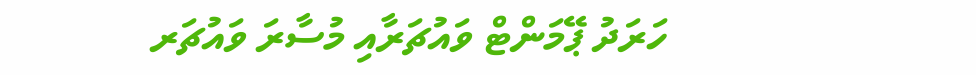ހަރަދު ޕޭމަންޓް ވައުޗަރާއި މުސާރަ ވައުޗަރ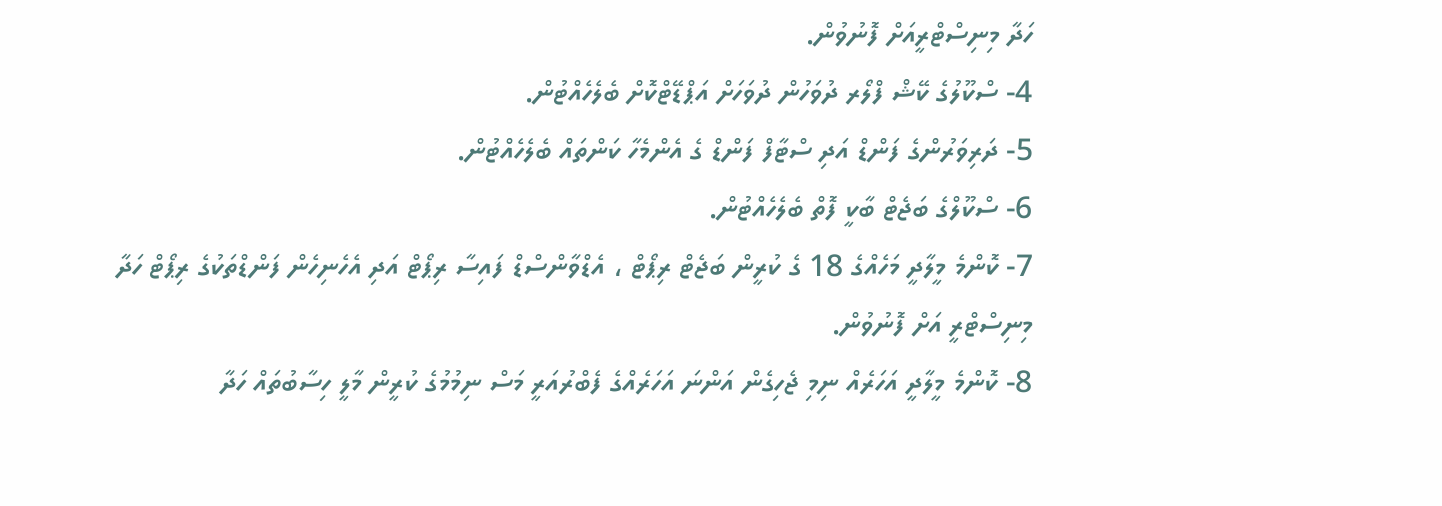ހަދާ މިނިސްޓްރީއަށް ފޮނުވުން.
4- ސްކޫލުގެ ކޭޝް ފްލޯރ ދުވަހުން ދުވަހަށް އަޕްޑޭޓްކޮށް ބެލެހެއްޓުން.
5- ދަރިވަރުންގެ ފަންޑް އަދި ސްޓާފް ފަންޑް ގެ އެންމެހާ ކަންތައް ބެލެހެއްޓުން.
6- ސްކޫލްގެ ބަޖެޓް ބާކީ ފޮތް ބެލެހެއްޓުން.
7- ކޮންމެ މީލާދީ މަހެއްގެ 18 ގެ ކުރީން ބަޖެޓް ރިޕޯޓް ، އެޑްވާންސްޑް ފައިސާ ރިޕޯޓް އަދި އެހެނިހެން ފަންޑްތަކުގެ ރިޕޯޓް ހަދާ މިނިސްޓްރީ އަށް ފޮނުވުން.
8- ކޮންމެ މީލާދީ އަހަރެއް ނިމި ޖެހިގެން އަންނަ އަހަރެއްގެ ފެބްރުއަރީ މަސް ނިމުމުގެ ކުރީން މާލީ ހިސާބުތައް ހަދާ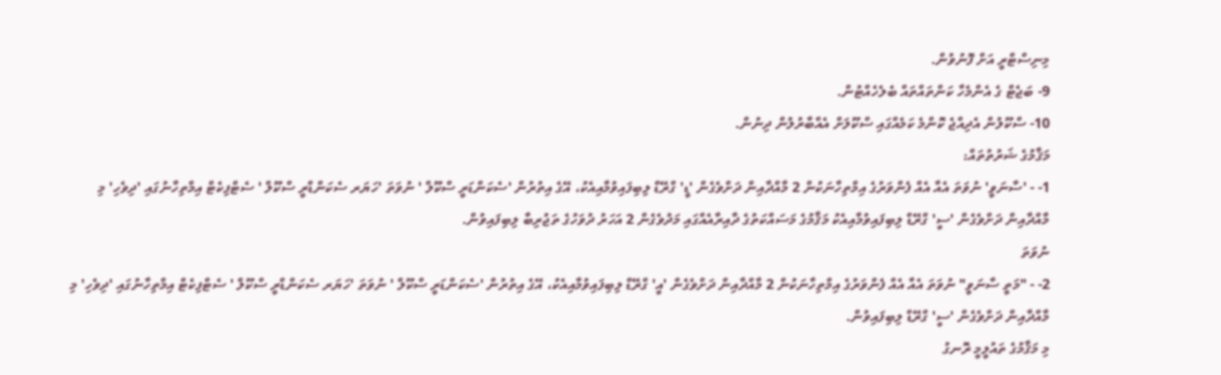މިނިސްޓްރީ އަށް ފޮނުވުން.
9- ބަޖެޓް ގެ އެންމެހާ ކަންތައްތައް ބެލެހެއްޓުން.
10- ސްކޫލުން އެދިއްޖެ ކޮންމެ ކަމެއްގައި ސްކޫލަށް އެއްބާރުލުން ދިނުން.
މަޤާމުގެ ޝަރުތުތައް:
1- - 'ސާނަވީ' ނުވަތަ އެއާ އެއް ފެންވަރުގެ އިމްތިހާނަކުން 2 މާއްދާއިން ދަށްވެގެން 'ޑީ' ގްރޭޑް ލިބިފައިވުމާއިއެކު، އޭގެ އިތުރުން 'ސެކަންޑަރީ ސްކޫލް ' ނުވަތަ 'ހަޔަރ ސެކަންޑްރީ ސްކޫލް ' ސެޓްފިކެޓް އިމްތިހާނުގައި 'ދިވެހި' މި މާއްދާއިން ދަށްވެގެން 'ސީ' ގްރޭޑް ލިބިފައިވުމާއިއެކު މަޤާމުގެ މަސައްކަތުގެ ދާއިރާއެއްގައި މަދުވެގެން 2 އަހަރު ދުވަހުގެ ތަޖުރިބާ ލިބިފައިވުން.
ނުވަތަ
2- - "މަތީ ސާނަވީ" ނުވަތަ އެއާ އެއް ފެންވަރުގެ އިމްތިހާނަކުން 2 މާއްދާއިން ދަށްވެގެން 'އީ' ގްރޭޑް ލިބިފައިވުމާއިއެކު، އޭގެ އިތުރުން 'ސެކަންޑަރީ ސްކޫލް ' ނުވަތަ 'ހަޔަރ ސެކަންޑްރީ ސްކޫލް ' ސެޓްފިކެޓް އިމްތިހާނުގައި 'ދިވެހި' މި މާއްދާއިން ދަށްވެގެން 'ސީ' ގްރޭޑް ލިބިފައިވުން.
މި މަޤާމުގެ ތައުލީމީ ރޮނގު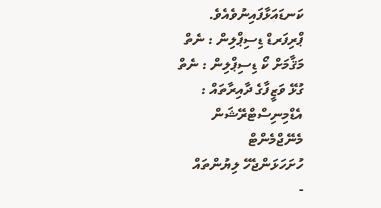ކަނޑައަޅާފައިނުވެއެވެ.
ޕްރިފަރޑް ޑިސިޕްލިން : ނެތް
މަޤާމަށް ކޯ ޑިސިޕްލިން : ނެތް
ގުޅޭ ވަޒީފާގެ ދާއިރާތައް :
އެޑްމިނިސްޓްރޭޝަން
މެނޭޖްމެންޓް
ހުށަހަޅަންޖެހޭ ލިޔުންތައް
-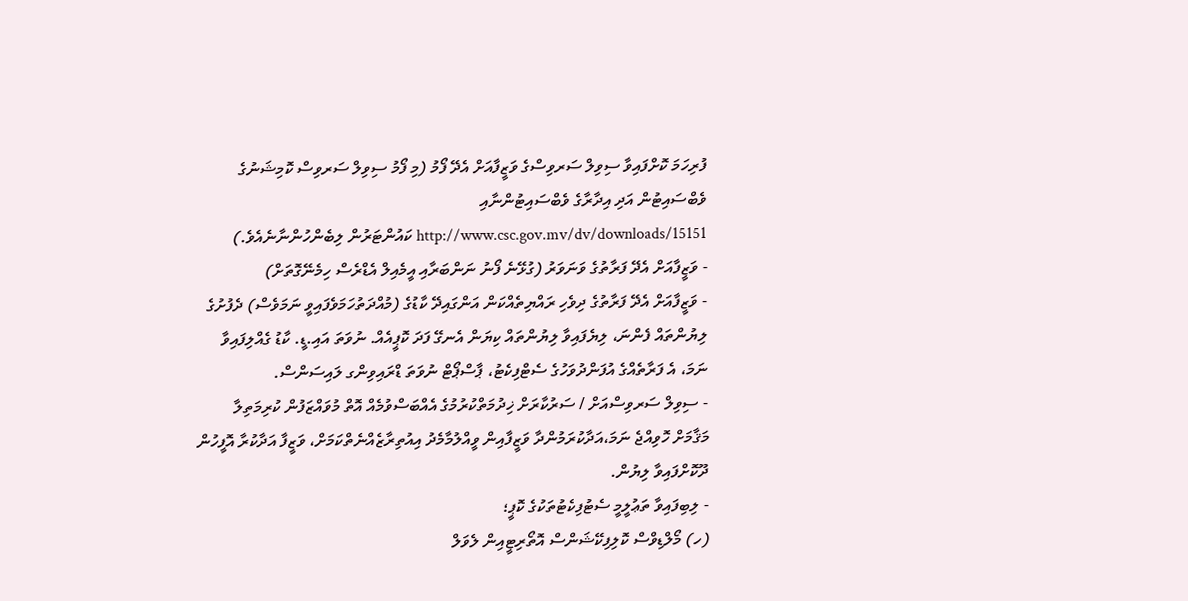ފުރިހަމަ ކޮށްފައިވާ ސިވިލް ސަރވިސްގެ ވަޒީފާއަށް އެދޭ ފޯމު (މި ފޯމު ސިވިލް ސަރވިސް ކޮމިޝަނުގެ ވެބްސައިޓުން އަދި އިދާރާގެ ވެބްސައިޓުންނާއި http://www.csc.gov.mv/dv/downloads/15151 ކައުންޓަރުން ލިބެންހުންނާނެއެވެ.)
- ވަޒީފާއަށް އެދޭ ފަރާތުގެ ވަނަވަރު (ގުޅޭނެ ފޯނު ނަންބަރާއި އީމެއިލް އެޑްރެސް ހިމެނޭގޮތަށް)
- ވަޒީފާއަށް އެދޭ ފަރާތުގެ ދިވެހި ރައްޔިތެއްކަން އަންގައިދޭ ކާޑުގެ (މުއްދަތުހަމަވެފައިވީ ނަމަވެސް) ދެފުށުގެ ލިޔުންތައް ފެންނަ، ލިޔެފައިވާ ލިޔުންތައް ކިޔަން އެނގޭ ފަދަ ކޮޕީއެއް. ނުވަތަ އައި.ޑީ. ކާޑު ގެއްލިފައިވާ ނަމަ، އެ ފަރާތެއްގެ އުފަންދުވަހުގެ ސެޓްފިކެޓު، ޕާސްޕޯޓް ނުވަތަ ޑްރައިވިންގ ލައިސަންސް.
- ސިވިލް ސަރވިސްއަށް / ސަރުކާރަށް ޚިދުމަތްކުރުމުގެ އެއްބަސްވުމެއް އޮތް މުވައްޒަފުން ކުރިމަތިލާ މަޤާމަށް ހޮވިއްޖެ ނަމަ،އަދާކުރަމުންދާ ވަޒީފާއިން ވީއްލުމާމެދު އިއުތިރާޒެއްނެތްކަމަށް، ވަޒީފާ އަދާކުރާ އޮފީހުން ދޫކޮށްފައިވާ ލިޔުން.
- ލިބިފައިވާ ތަޢުލީމީ ސެޓުފިކެޓުތަކުގެ ކޮޕީ؛
(ހ) މޯލްޑިވްސް ކޮލިފިކޭޝަންސް އޮތޯރިޓީއިން ލެވަލް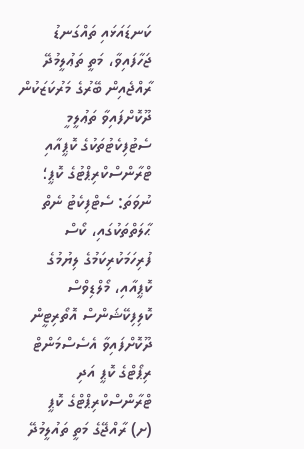ކަނޑައަޅައި ތައްގަނޑު ޖަހާފައިވާ، މަތީ ތަޢުލީމުދޭ ރާއްޖެއިން ބޭރުގެ މަރުކަޒަކުން ދޫކޮށްފައިވާ ތަޢުލީމީ ސެޓުފިކެޓުތަކުގެ ކޮޕީއާއި ޓްރާންސްކްރިޕްޓުގެ ކޮޕީ؛ ނުވަތަ: ސެޓްފިކެޓު ނެތް ޙާލަތްތަކުގައި، ކޯސް ފުރިހަމަކުރިކަމުގެ ލިޔުމުގެ ކޮޕީއާއި، މޯލްޑިވްސް ކޮލިފިކޭޝަންސް އޮތޯރިޓީން ދޫކޮށްފައިވާ އެސެސްމަންޓް ރިޕޯޓްގެ ކޮޕީ އަދި ޓްރާންސްކްރިޕްޓްގެ ކޮޕީ
(ށ) ރާއްޖޭގެ މަތީ ތައުލީމުދޭ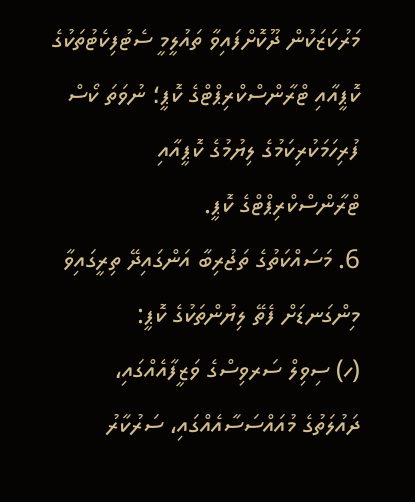މަރުކަޒަކުން ދޫކޮށްފައިވާ ތައުލީމީ ސެޓުފިކެޓުތަކުގެ ކޮޕީއާއި ޓްރާންސްކްރިޕްޓްގެ ކޮޕީ؛ ނުވަތަ ކޯސް ފުރިހަމަކުރިކަމުގެ ލިޔުމުގެ ކޮޕީއާއި ޓްރާންސްކްރިޕްޓްގެ ކޮޕީ.
6. މަސައްކަތުގެ ތަޖުރިބާ އަންގައިދޭ ތިރީގައިވާ މިންގަނޑަށް ފެތޭ ލިޔުންތަކުގެ ކޮޕީ:
(ހ) ސިވިލް ސަރވިސްގެ ވަޒީފާއެއްގައި، ދައުލަތުގެ މުއައްސަސާއެއްގައި، ސަރުކާރު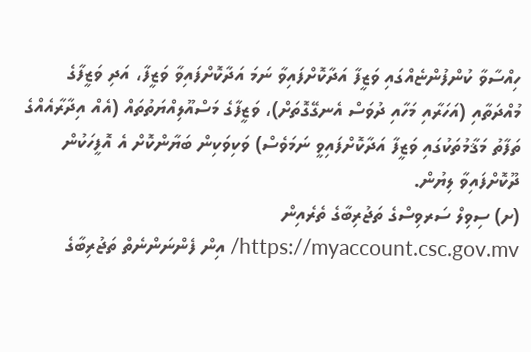ހިއްސާވާ ކުންފުންޏެއްގައި ވަޒީފާ އަދާކޮށްފައިވާ ނަމަ އަދާކޮށްފައިވާ ވަޒީފާ، އަދި ވަޒީފާގެ މުއްދަތާއި (އަހަރާއި މަހާއި ދުވަސް އެނގޭގޮތަށް)، ވަޒީފާގެ މަސްއޫލިއްޔަތުތައް (އެއް އިދާރާއެއްގެ ތަފާތު މަޤާމުތަކުގައި ވަޒީފާ އަދާކޮށްފައިވީ ނަމަވެސް) ވަކިވަކިން ބަޔާންކޮށް އެ އޮފީހަކުން ދޫކޮށްފައިވާ ލިޔުން.
(ށ) ސިވިލް ސަރވިސްގެ ތަޖުރިބާގެ ތެރެއިން https://myaccount.csc.gov.mv/ އިން ފެންނަންނެތް ތަޖުރިބާގެ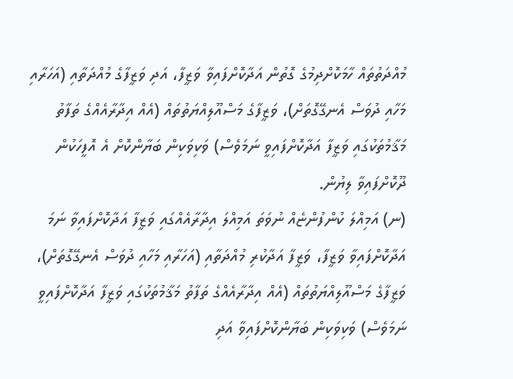މުއްދަތުތައް ހާމަކޮށްދިމުގެ ގޮތުން އަދާކޮށްފައިވާ ވަޒީފާ، އަދި ވަޒީފާގެ މުއްދަތާއި (އަހަރާއި މަހާއި ދުވަސް އެނގޭގޮތަށް)، ވަޒީފާގެ މަސްއޫލިއްޔަތުތައް (އެއް އިދާރާއެއްގެ ތަފާތު މަޤާމުތަކުގައި ވަޒީފާ އަދާކޮށްފައިވީ ނަމަވެސް) ވަކިވަކިން ބަޔާންކޮށް އެ އޮފީހަކުން ދޫކޮށްފައިވާ ލިޔުން.
(ނ) އަމިއްލަ ކުންފުންޏެއް ނުވަތަ އަމިއްލަ އިދާރާއެއްގައި ވަޒީފާ އަދާކޮށްފައިވާ ނަމަ އަދާކޮށްފައިވާ ވަޒީފާ، ވަޒީފާ އަދާކުރި މުއްދަތާއި (އަހަރާއި މަހާއި ދުވަސް އެނގޭގޮތަށް)، ވަޒީފާގެ މަސްއޫލިއްޔަތުތައް (އެއް އިދާރާއެއްގެ ތަފާތު މަޤާމުތަކުގައި ވަޒީފާ އަދާކޮށްފައިވީ ނަމަވެސް) ވަކިވަކިން ބަޔާންކޮށްފައިވާ އަދި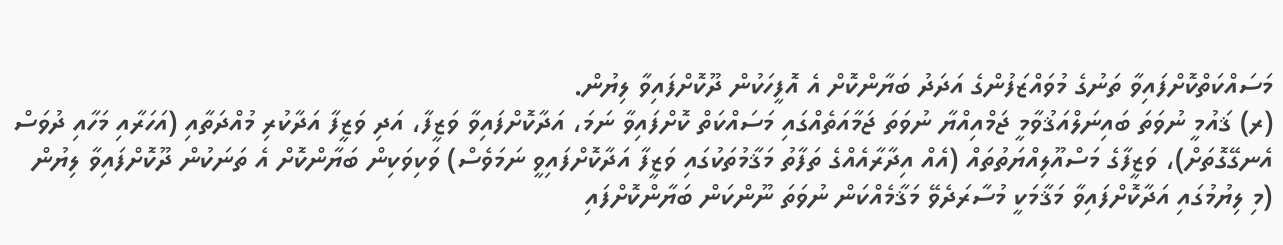މަސައްކަތްކޮށްފައިވާ ތަނުގެ މުވައްޒަފުންގެ އަދަދު ބަޔާންކޮށް އެ އޮފީހަކުން ދޫކޮށްފައިވާ ލިޔުން.
(ރ) ޤައުމީ ނުވަތަ ބައިނަލްއަޤުވާމީ ޖަމްއިއްޔާ ނުވަތަ ޖަމާއަތެއްގައި މަސައްކަތް ކޮށްފައިވާ ނަމަ، އަދާކޮށްފައިވާ ވަޒީފާ، އަދި ވަޒީފާ އަދާކުރި މުއްދަތާއި (އަހަރާއި މަހާއި ދުވަސް އެނގޭގޮތަށް)، ވަޒީފާގެ މަސްއޫލިއްޔަތުތައް (އެއް އިދާރާއެއްގެ ތަފާތު މަޤާމުތަކުގައި ވަޒީފާ އަދާކޮށްފައިވީ ނަމަވެސް) ވަކިވަކިން ބަޔާންކޮށް އެ ތަނަކުން ދޫކޮށްފައިވާ ލިޔުން (މި ލިޔުމުގައި އަދާކޮށްފައިވާ މަޤާމަކީ މުސާރަދެވޭ މަޤާމެއްކަން ނުވަތަ ނޫންކަން ބަޔާންކޮށްފައި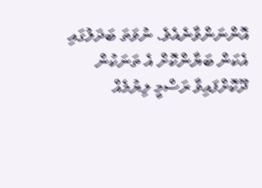އޮންނަންވާނެއެވެ. ނުވަތަ ބަދަލުގައި އެކަން ބަޔާންކޮށް އެ ތަނަކުން ދޫކޮށްފައިވާ ރަސްމީ ލިޔުމެއް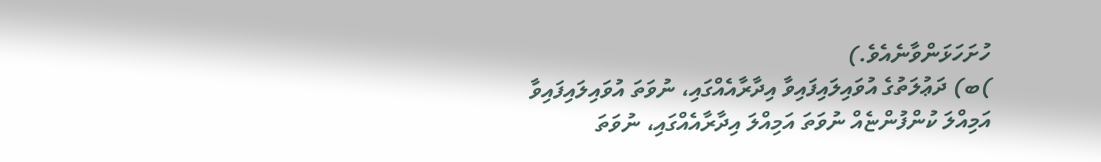ހުށަހަޅަންވާނެއެވެ.)
)ބ) ދަޢުލަތުގެ އުވައިލައިފައިވާ އިދާރާއެއްގައި، ނުވަތަ އުވައިލައިފައިވާ އަމިއްލަ ކުންފުންޏެއް ނުވަތަ އަމިއްލަ އިދާރާއެއްގައި، ނުވަތަ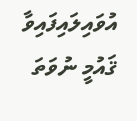އުވައިލައިފައިވާ ޤައުމީ ނުވަތަ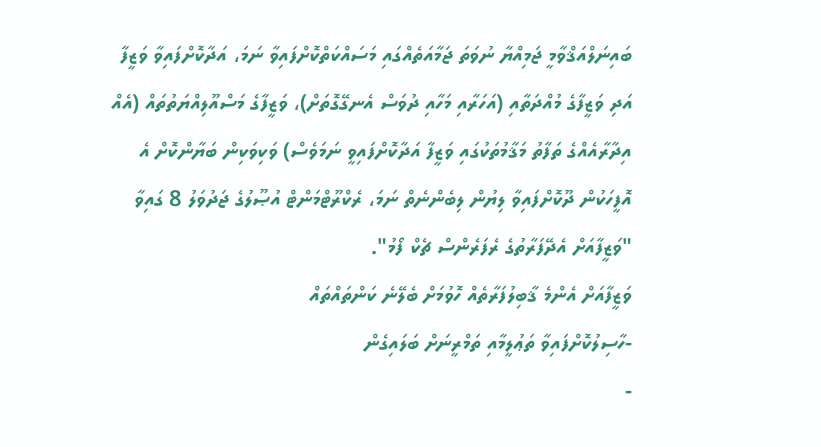ބައިނަލްއަޤްވާމީ ޖަމިއްޔާ ނުވަތަ ޖަމާއަތެއްގައި މަސައްކަތްކޮށްފައިވާ ނަމަ، އަދާކޮށްފައިވާ ވަޒީފާ އަދި ވަޒީފާގެ މުއްދަތާއި (އަހަރާއި މަހާއި ދުވަސް އެނގޭގޮތަށް)، ވަޒީފާގެ މަސްއޫލިއްޔަތުތައް (އެއް އިދާރާއެއްގެ ތަފާތު މަޤާމުތަކުގައި ވަޒީފާ އަދާކޮށްފައިވީ ނަމަވެސް) ވަކިވަކިން ބަޔާންކޮށް އެ އޮފީހަކުން ދޫކޮށްފައިވާ ލިޔުން ލިބެންނެތް ނަމަ، ރެކްރޫޓްމަންޓް އުޞޫލުގެ ޖަދުވަލު 8 ގައިވާ "ވަޒީފާއަށް އެދޭފަރާތުގެ ރެފަރެންސް ޗެކް ފޯމު".
ވަޒީފާއަށް އެންމެ ޤާބިލުފަރާތެއް ހޮވުމަށް ބެލޭނެ ކަންތައްތައް
-ހާސިލުކޮށްފައިވާ ތަޢުލީމާއި ތަމްރީނަށް ބަލައިގެން
-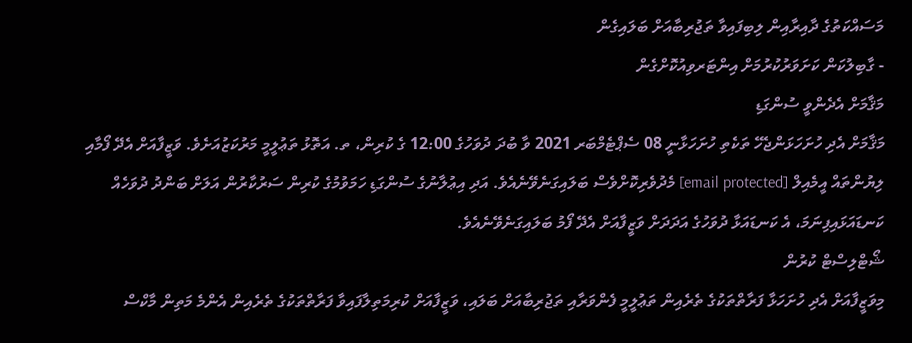މަސައްކަތުގެ ދާއިރާއިން ލިބިފައިވާ ތަޖުރިބާއަށް ބަލައިގެން
- ގާބިލުކަން ކަށަވަރުކުރުމަށް އިންޓަރވިއުކޮށްގެން
މަޤާމަށް އެދެންވީ ސުންގަޑި
މަޤާމަށް އެދި ހުށަހަޅަންޖެހޭ ތަކެތި ހުށަހަޅާނީ 08 ސެޕްޓެމްބަރ 2021 ވާ ބުދަ ދުވަހުގެ 12:00 ގެ ކުރިން، ތ. އަތޮޅު ތަޢުލީމީ މަރުކަޒުއަށެވެ. ވަޒީފާއަށް އެދޭ ފޯމާއި ލިޔުންތައް އީމެއިލް [email protected] މެދުވެރިކޮށްވެސް ބަލައިގަނެވޭނެއެވެ. އަދި އިޢުލާނުގެ ސުންގަޑި ހަމަވުމުގެ ކުރިން ސަރުކާރުން އަލަށް ބަންދު ދުވަހެއް ކަނޑައަޅައިފިނަމަ، އެ ކަނޑައަޅާ ދުވަހުގެ އަދަދަށް ވަޒީފާއަށް އެދޭ ފޯމު ބަލައިގަނެވޭނެއެވެ.
ޝޯޓްލިސްޓް ކުރުން
މިވަޒީފާއަށް އެދި ހުށަހަޅާ ފަރާތްތަކުގެ ތެރެއިން ތަޢުލީމީ ފެންވަރާއި ތަޖުރިބާއަށް ބަލައި، ވަޒީފާއަށް ކުރިމަތިލާފައިވާ ފަރާތްތަކުގެ ތެރެއިން އެންމެ މަތިން މާކްސް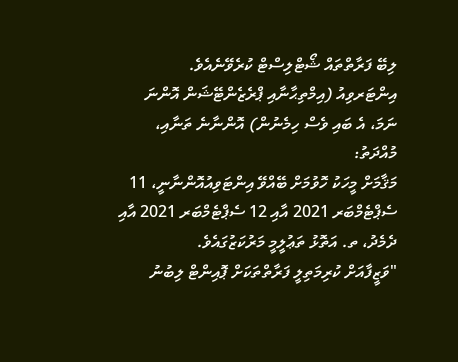ލިބޭ ފަރާތްތައް ޝޯޓްލިސްޓް ކުރެވޭނެއެވެ.
އިންޓަރވިއު (އިމްތިޙާނާއި ޕްރެޒެންޓޭޝަން އޮންނަ ނަމަ، އެ ބައި ވެސް ހިމެނުން) އޮންނާނެ ތަނާއި، މުއްދަތު:
މަޤާމަށް މީހަކު ހޮވުމަށް ބޭއްވޭ އިންޓަވިއުއޮންނާނީ، 11 ސެޕްޓެމްބަރ 2021 އާއި 12 ސެޕްޓެމްބަރ 2021 އާއި ދެމެދު، ތ. އަތޮޅު ތަޢުލީމީ މަރުކަޒުގައެވެ.
"ވަޒީފާއަށް ކުރިމަތިލީ ފަރާތްތަކަށް ޕޮއިންޓް ލިބުނު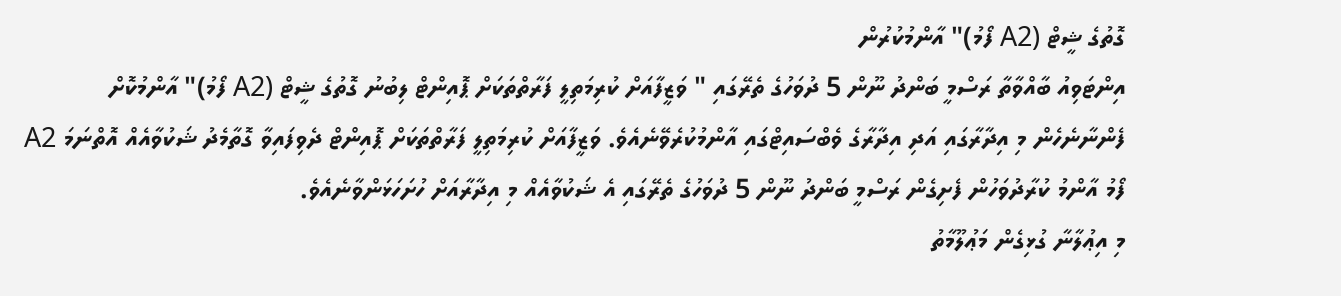ގޮތުގެ ޝީޓް (A2 ފޯމު)" އާންމުކުރުން
އިންޓަވިއު ބާއްވާތާ ރަސްމީ ބަންދު ނޫން 5 ދުވަހުގެ ތެރޭގައި " ވަޒީފާއަށް ކުރިމަތިލީ ފަރާތްތަކަށް ޕޮއިންޓް ލިބުނު ގޮތުގެ ޝީޓް (A2 ފޯމު)" އާންމުކޮށް ފެންނާނެހެން މި އިދާރާގައި އަދި އިދާރާގެ ވެބްސައިޓްގައި އާންމުކުރެވޭނެއެވެ. ވަޒީފާއަށް ކުރިމަތިލީ ފަރާތްތަކަށް ޕޮއިންޓް ދެވިފައިވާ ގޮތާމެދު ޝަކުވާއެއް އޮތްނަމަ A2 ފޯމު އާންމު ކުރާދުވަހުން ފެށިގެން ރަސްމީ ބަންދު ނޫން 5 ދުވަހުގެ ތެރޭގައި އެ ޝަކުވާއެއް މި އިދާރާއަށް ހުށަހަޅަންވާނެއެވެ.
މި އިޢުލާނާ ގުޅިގެން މަޢުލޫމާތު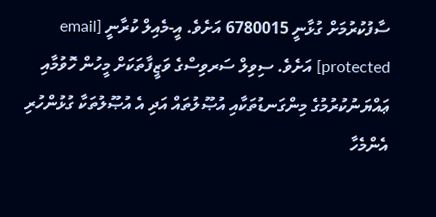ސާފުކުރުމަށް ގުޅާނީ 6780015 އަށެވެ. އީ-މެއިލް ކުރާނީ [email protected] އަށެވެ. ސިވިލް ސަރވިސްގެ ވަޒީފާތަކަށް މީހުން ހޮވުމާއި ޢައްޔަނުކުރުމުގެ މިންގަނޑުތަކާއި އުޞޫލުތައް އަދި އެ އުޞޫލުތަކާ ގުޅުންހުރި އެންމެހާ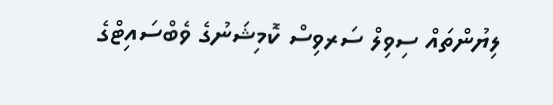ލިޔުންތައް ސިވިލް ސަރވިސް ކޮމިޝަނުގެ ވެބްސައިޓްގެ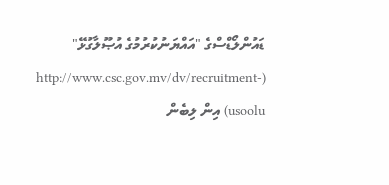ޑައުންލޯޑްސްގެ "އައްޔަނުކުރުމުގެ އުޞޫލާގުޅޭ" (http://www.csc.gov.mv/dv/recruitment-usoolu) އިން ލިބެން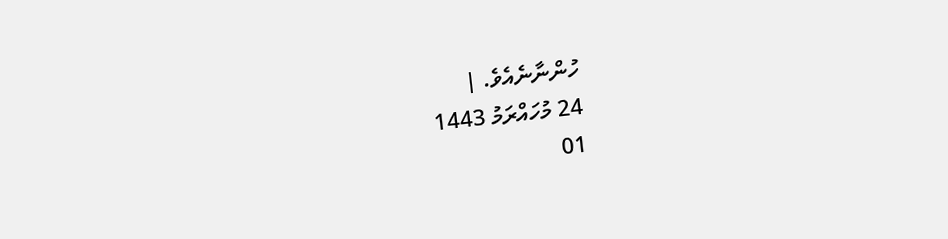ހުންނާނެއެވެ. |
24 މުހައްރަމު 1443
01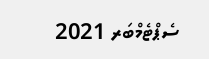ސެޕްޓެމްބަރ 2021